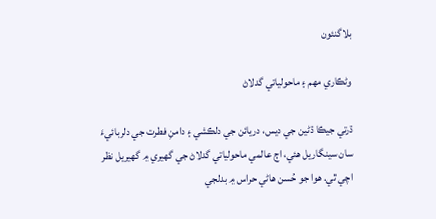بلاگنئون

وڻڪاري مهم ۽ ماحولياتي گدلاڻ

ڌرتي جيڪا ڌڻين جي ديس، دريائن جي دلڪشي ۽ دامنِ فطرت جي دلربائيءَ سان سينگاريل هئي، اڄ عالمي ماحولياتي گدلاڻ جي گهيري ۾ گهيريل نظر اچي ٿي. هوا جو حُسن هاڻي حراس ۾ بدلجي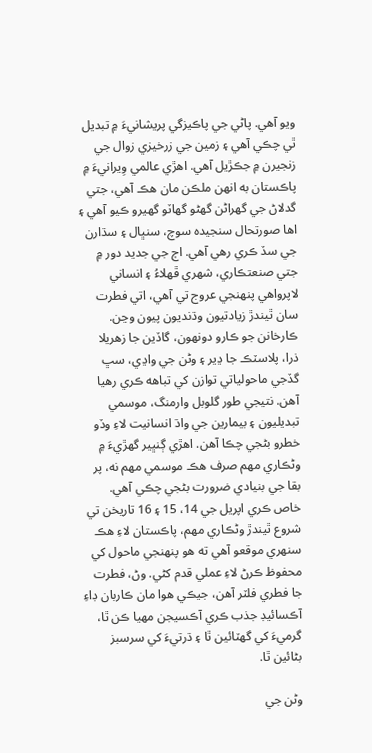ويو آهي. پاڻي جي پاڪيزگي پريشانيءَ ۾ تبديل ٿي چڪي آهي ۽ زمين جي زرخيزي زوال جي زنجيرن ۾ جڪڙيل آهي. اهڙي عالمي وِيرانيءَ ۾ پاڪستان به انهن ملڪن مان هڪ آهي، جتي گدلاڻ جي گهراڻن گهڻو گهاٽو گهيرو ڪيو آهي ۽ اها صورتحال سنجيده سوچ، سنڀال ۽ سڌارن جي سڏ ڪري رهي آهي. اڄ جي جديد دور ۾ جتي صنعتڪاري، شهري ڦهلاءُ ۽ انساني لاپرواهي پنهنجي عروج تي آهي، اتي فطرت سان ٿيندڙ زيادتيون وڌنديون پيون وڃن. ڪارخانن جو ڪارو دونهون، گاڏين جا زهريلا ذرا، پلاسٽڪ جا ڍير ۽ وڻن جي واڍي، سڀ گڏجي ماحولياتي توازن کي تباهه ڪري رهيا آهن. نتيجي طور گلوبل وارمنگ، موسمي تبديليون ۽ بيمارين جي واڌ انسانيت لاءِ وڏو خطرو بڻجي چڪا آهن. اهڙي ڳنڀير گهڙيءَ ۾ وڻڪاري مهم صرف هڪ موسمي مهم نه، پر بقا جي بنيادي ضرورت بڻجي چڪي آهي. خاص ڪري اپريل جي 14، 15 ۽ 16 تاريخن تي شروع ٿيندڙ وڻڪاري مهم، پاڪستان لاءِ هڪ سنهري موقعو آهي ته هو پنهنجي ماحول کي محفوظ ڪرڻ لاءِ عملي قدم کڻي. وڻ، فطرت جا فطري فلٽر آهن، جيڪي هوا مان ڪاربان ڊاءِ آڪسائيڊ جذب ڪري آڪسيجن مهيا ڪن ٿا، گرميءَ کي گهٽائين ٿا ۽ ڌرتيءَ کي سرسبز بڻائين ٿا.

وڻن جي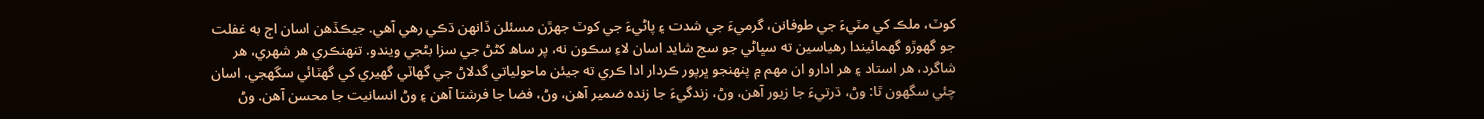کوٽ، ملڪ کي مٽيءَ جي طوفانن، گرميءَ جي شدت ۽ پاڻيءَ جي کوٽ جهڙن مسئلن ڏانهن ڌڪي رهي آهي. جيڪڏهن اسان اڄ به غفلت جو گهوڙو گهمائيندا رهياسين ته سڀاڻي جو سج شايد اسان لاءِ سڪون نه، پر ساھ کڻڻ جي سزا بڻجي ويندو. تنهنڪري هر شهري، هر شاگرد، هر استاد ۽ هر ادارو ان مهم ۾ پنهنجو ڀرپور ڪردار ادا ڪري ته جيئن ماحولياتي گدلاڻ جي گهاٽي گهيري کي گهٽائي سگهجي. اسان چئي سگهون ٿا: وڻ، ڌرتيءَ جا زيور آهن، وڻ، زندگيءَ جا زنده ضمير آهن، وڻ، فضا جا فرشتا آهن ۽ وڻ انسانيت جا محسن آهن. وڻ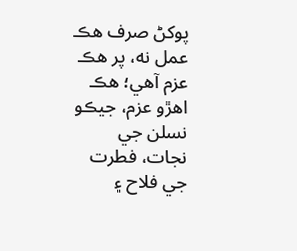پوکڻ صرف هڪ عمل نه، پر هڪ عزم آهي؛ هڪ اهڙو عزم، جيڪو نسلن جي نجات، فطرت جي فلاح ۽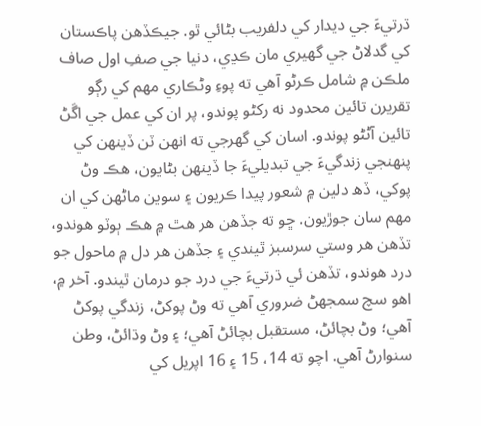ڌرتيءَ جي ديدار کي دلفريب بڻائي ٿو. جيڪڏهن پاڪستان کي گدلاڻ جي گهيري مان ڪڍي، دنيا جي صفِ اول صاف ملڪن ۾ شامل ڪرڻو آهي ته پوءِ وڻڪاري مهم کي رڳو تقريرن تائين محدود نه رکڻو پوندو، پر ان کي عمل جي اڱڻ تائين آڻڻو پوندو. اسان کي گهرجي ته انهن ٽن ڏينهن کي پنهنجي زندگيءَ جي تبديليءَ جا ڏينهن بڻايون، هڪ وڻ پوکي، ڏھ دلين ۾ شعور پيدا ڪريون ۽ سوين ماڻهن کي ان مهم سان جوڙيون. ڇو ته جڏهن هر هٿ ۾ هڪ ٻوٽو هوندو، تڏهن هر وستي سرسبز ٿيندي ۽ جڏهن هر دل ۾ ماحول جو درد هوندو، تڏهن ئي ڌرتيءَ جي درد جو درمان ٿيندو. آخر ۾، اهو سچ سمجهڻ ضروري آهي ته وڻ پوکڻ، زندگي پوکڻ آهي؛ وڻ بچائڻ، مستقبل بچائڻ آهي؛ ۽ وڻ وڌائڻ، وطن سنوارڻ آهي. اچو ته 14، 15 ۽ 16 اپريل کي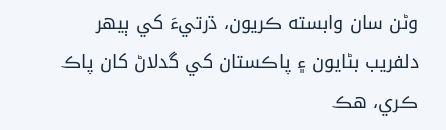وڻن سان وابسته ڪريون، ڌرتيءَ کي ٻيهر دلفريب بڻايون ۽ پاڪستان کي گدلاڻ کان پاڪ ڪري، هڪ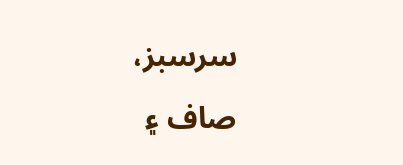سرسبز، صاف ۽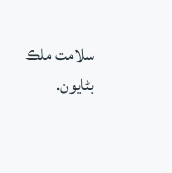سلامت ملڪ بڻايون.